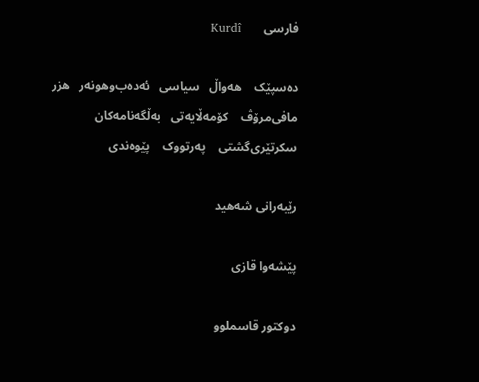فارسی       Kurdî

ده‌سپێک    هه‌واڵ   سیاسی   ئه‌ده‌ب‌وهونه‌ر   هزر   مافی‌مرۆڤ    کۆمه‌ڵایه‌تی   به‌ڵگه‌نامه‌کان    سکرتێری‌گشتی    په‌رتووک    پێوه‌ندی

رێبه‌رانی شه‌هید

پێشه‌وا قازی‌

دوكتور قاسملوو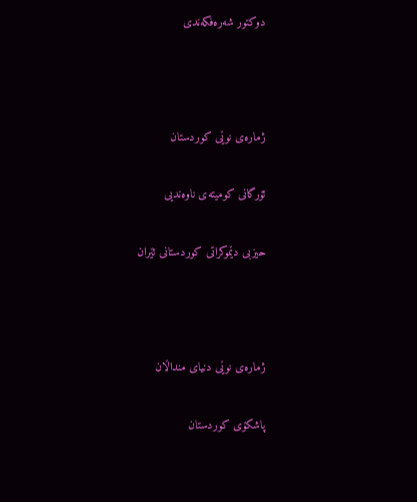دوكتور شه‌ره‌فکه‌ندی



ژماره‌ی نوێی كوردستان

ئۆرگانی كومیته‌ی ناوه‌ندیی

حیزبی دێموكراتی كوردستانی ئێران



ژماره‌ی نوێی دنیای منداڵان

پاشكۆی كوردستان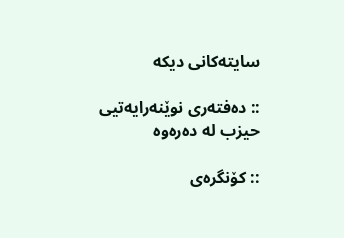سایته‌کانی دیکه

:: ده‌فته‌ری نوێنه‌رایه‌تیی حیزب له ده‌ره‌وه

:: كۆنگره‌ی‌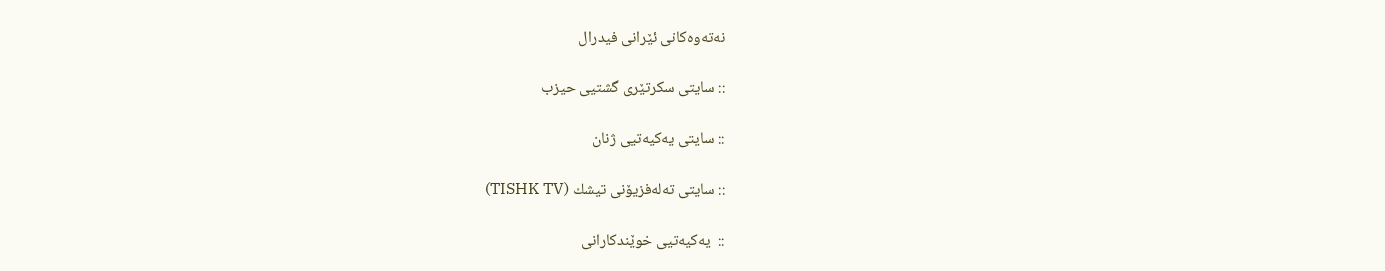نه‌ته‌وه‌كانی‌ ئێرانی‌ فیدرال

:: سایتی سکرتێری گشتیی حیزب

:: سایتی یه‌كیه‌تیی ژنان

:: سایتی ته‌له‌فزیۆنی‌ تیشك (TISHK TV)

::  یه‌كیه‌تیی‌ خوێندكارانی‌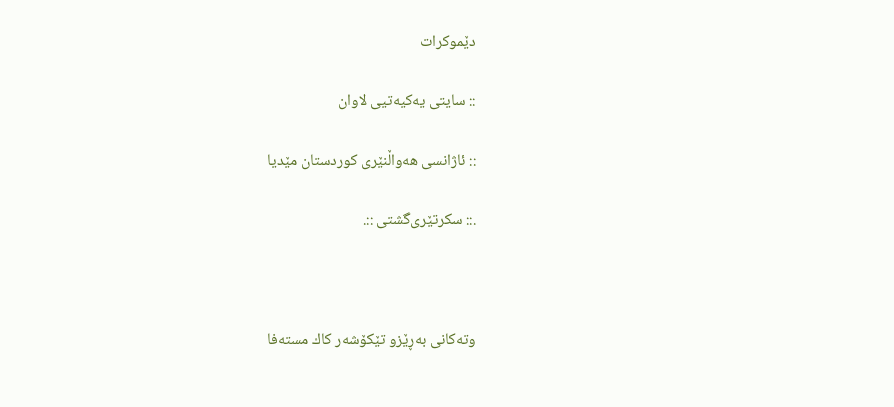دێموكرات

:: سایتی یه‌کیه‌تیی لاوان

:: ئاژانسی هه‌واڵنێری كوردستان مێدیا

.:: سکرتێری‌گشتی ::.



وته‌كانی‌ به‌ڕێز‌و تێكۆشه‌ر كاك مسته‌فا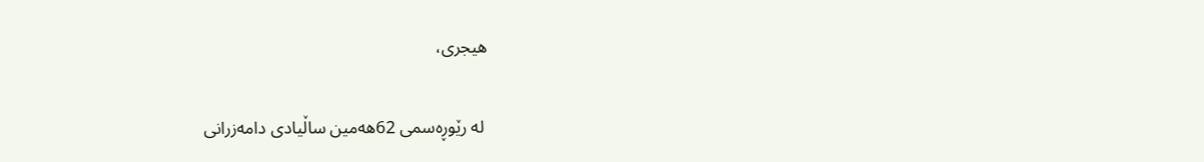هیجری‌،

 له‌ رێوڕه‌سمی‌ 62هه‌مین ساڵیادی‌ دامه‌زرانی‌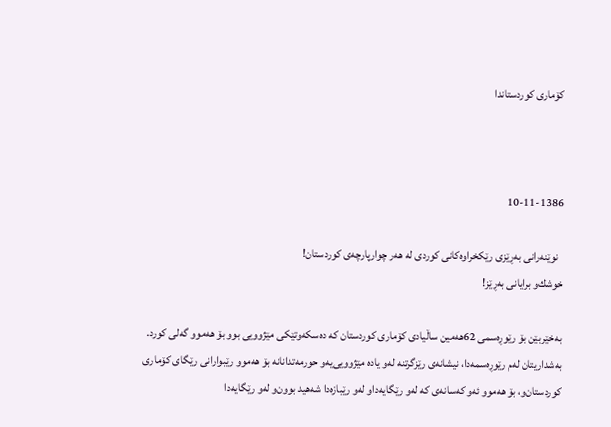كۆماری‌ كوردستاندا



10-11-1386

  نوێنه‌رانی‌ به‌ڕێزی‌ رێكخراوه‌كانی‌ كوردی‌ له‌ هه‌ر چوارپارچه‌ی‌ كوردستان!
خوشك‌و برایانی‌ به‌ڕێز!

به‌خێربێن بۆ رێوڕه‌سمی‌ 62هه‌مین ساڵیادی‌ كۆماری‌ كوردستان كه‌ ده‌سكه‌وتێكی‌ مێژوویی‌ بوو بۆ هه‌موو گه‌لی‌ كورد. به‌شداریتان له‌م رێوڕه‌سمه‌دا، نیشانه‌ی‌ رێزگرتنه‌ له‌و یاده‌ مێژوویی‌یه‌‌و حورمه‌تدانانه‌ بۆ هه‌موو رێبوارانی‌ رێگای‌ كۆماری‌ كوردستان‌و، بۆ هه‌موو ئه‌و كه‌سانه‌ی‌ كه‌ له‌و رێگایه‌دا‌و له‌و رێبازه‌دا شه‌هید بوون‌و له‌و رێگایه‌دا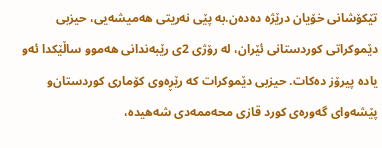تێكۆشانی‌ خۆیان درێژه‌ ده‌ده‌ن.به‌ پێی‌ نه‌ریتی‌ هه‌میشه‌یی‌، حیزبی‌ دێموكراتی‌ كوردستانی‌ ئێران، له‌ رۆژی‌ 2ی‌ رێبه‌ندانی‌ هه‌موو ساڵێكدا ئه‌و یاده‌ پیرۆز ده‌كات. حیزبی‌ دێموكرات كه‌ رێڕه‌وی‌ كۆماری‌ كوردستان‌و پێشه‌وای‌ گه‌وره‌ی‌ كورد قازی‌ محه‌ممه‌دی‌ شه‌هیده‌،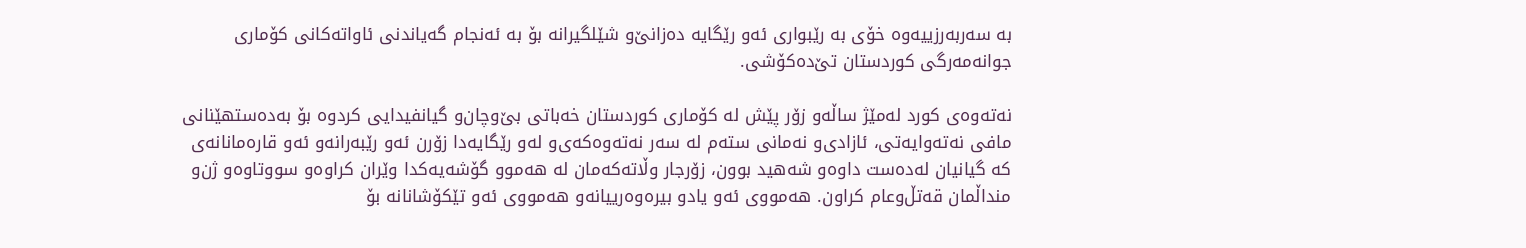به‌ سه‌ربه‌رزییه‌وه‌ خۆی‌ به‌ رێبواری‌ ئه‌و رێگایه‌ ده‌زانێ‌‌و شێلگیرانه‌ بۆ به‌ ئه‌نجام گه‌یاندنی‌ ئاواته‌كانی‌ كۆماری‌ جوانه‌مه‌رگی‌ كوردستان تێ‌ده‌كۆشی‌.

نه‌ته‌وه‌ی‌ كورد له‌مێژ ساڵه‌‌و زۆر پێش له‌ كۆماری‌ كوردستان خه‌باتی‌ بێ‌وچان‌و گیانفیدایی‌ كردوه‌ بۆ به‌ده‌ستهێنانی‌ مافی‌ نه‌ته‌وایه‌تی‌، ئازادی‌‌و نه‌مانی‌ سته‌م له‌ سه‌ر نه‌ته‌وه‌كه‌ی‌‌و له‌و رێگایه‌دا زۆرن ئه‌و رێبه‌رانه‌‌و ئه‌و قاره‌مانانه‌ی‌ كه‌ گیانیان له‌ده‌ست داوه‌‌و شه‌هید بوون، زۆرجار وڵاته‌كه‌مان له‌ هه‌موو گۆشه‌یه‌كدا وێران كراوه‌‌و سووتاوه‌‌و ژن‌و منداڵمان قه‌تڵ‌‌وعام كراون. هه‌مووی‌ ئه‌و یاد‌و بیره‌وه‌رییانه‌‌و هه‌مووی‌ ئه‌و تێكۆشانانه‌ بۆ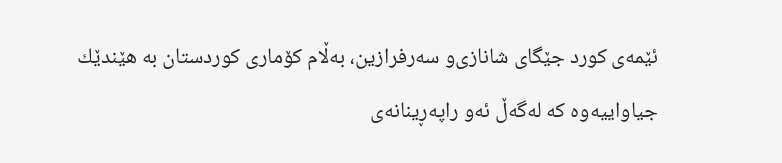ئێمه‌ی‌ كورد جێگای‌ شانازی‌‌و سه‌رفرازین، به‌ڵام كۆماری‌ كوردستان به‌ هێندێك جیاواییه‌وه‌ كه‌ له‌گه‌ڵ‌ ئه‌و راپه‌ڕینانه‌ی‌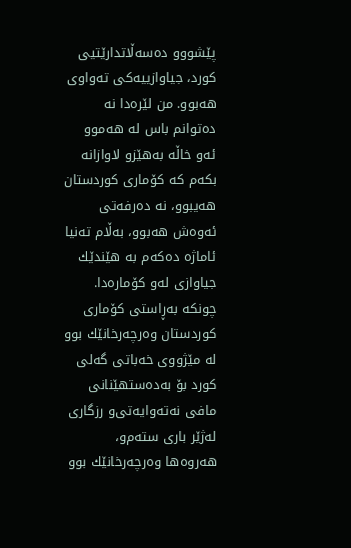پێشوو‌و ده‌سه‌ڵاتدارێتیی‌ كورد، جیاوازییه‌كی‌ ته‌واوی‌ هه‌بوو. من لێره‌دا نه‌ ده‌توانم باس له‌ هه‌موو ئه‌و خاڵه‌ به‌هێز‌و لاوازانه‌ بكه‌م كه‌ كۆماری‌ كوردستان هه‌یبوو، نه‌ ده‌رفه‌تی‌ ئه‌وه‌ش هه‌بوو، به‌ڵام ته‌نیا ئاماژه‌ ده‌كه‌م به‌ هێندێك جیاوازی‌ له‌و كۆماره‌دا. چونكه‌ به‌ڕاستی‌ كۆماری‌ كوردستان وه‌رچه‌رخانێك بوو له‌ مێژووی‌ خه‌باتی‌ گه‌لی‌ كورد بۆ به‌ده‌ستهێنانی‌ مافی‌ نه‌ته‌وایه‌تی‌‌و رزگاری‌ له‌ژێر باری‌ سته‌م‌و، هه‌روه‌ها وه‌رچه‌رخانێك بوو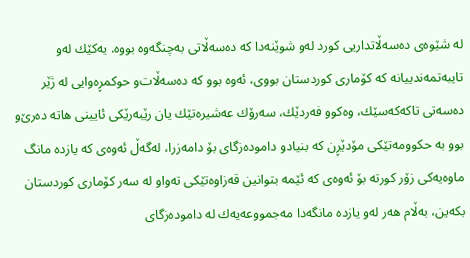له‌ شێوه‌ی‌ ده‌سه‌ڵاتداریی‌ كورد له‌و شوێنه‌دا كه‌ ده‌سه‌ڵاتی‌ به‌چنگه‌وه‌ بووه‌. یه‌كێك له‌و تایبه‌تمه‌ندییانه‌ كه‌ كۆماری‌ كوردستان بووی‌، ئه‌وه‌ بوو كه‌ ده‌سه‌ڵات‌و حوكمڕه‌وایی‌ له‌ ژێر ده‌سه‌تی‌ تاكه‌كه‌سێك، وه‌كوو فه‌ردێك، سه‌رۆك عه‌شیره‌تێك یان رێبه‌رێكی‌ ئایینی‌ هاته‌ ده‌رێ‌‌و بوو به‌ حكوومه‌تێكی‌ مۆدێڕن كه‌ بنیاد‌و داموده‌زگای‌ بۆ دامه‌زرا، له‌گه‌ڵ‌ ئه‌وه‌ی‌ كه‌ یازده‌ مانگ ماوه‌یه‌كی‌ زۆر كورته‌ بۆ ئه‌وه‌ی‌ كه‌ ئێمه‌ بتوانین قه‌زاوه‌تێكی‌ ته‌واو له‌ سه‌ر كۆماری‌ كوردستان بكه‌ین، به‌ڵام هه‌ر له‌و یازده‌ مانگه‌دا مه‌جمووعه‌یه‌ك له‌ داموده‌زگای‌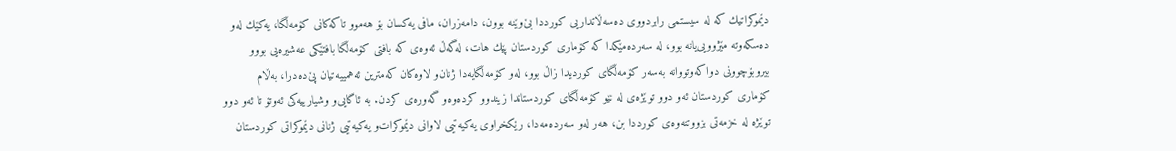دێموكراتیك كه‌ له‌ سیستمی‌ رابردووی‌ ده‌سه‌ڵاتداریی‌ كورددا بێ‌وێنه‌ بوون، دامه‌زران، مافی‌ یه‌كسان بۆ هه‌موو تاكه‌كانی‌ كۆمه‌ڵگا، یه‌كێك له‌و ده‌سكه‌وته‌ مێژوویی‌یانه‌ بوو، له‌ سه‌رده‌مێكدا كه‌ كۆماری‌ كوردستان پێك هات، له‌گه‌ڵ‌ ئه‌وه‌ی‌ كه‌ بافتی‌ كۆمه‌ڵگا بافتێكی‌ عه‌شیره‌یی‌ بوو‌و بیر‌وبۆچوونی‌ دواكه‌وتووانه‌ به‌سه‌ر كۆمه‌ڵگای‌ كوردیدا زاڵ‌ بوو، له‌و كۆمه‌ڵگایه‌دا ژنان‌و لاوه‌كان كه‌مترین ئه‌همییه‌تیان پێ‌ده‌درا، به‌ڵام كۆماری‌ كوردستان ئه‌و دوو توێژه‌ی‌ له‌ نێو كۆمه‌ڵگای‌ كوردستاندا زیندوو كرده‌وه‌‌و گه‌وره‌ی‌ كردن. به‌ ئاگایی‌‌و وشیارییه‌كی‌ ئه‌وتۆ تا ئه‌و دوو توێژه‌ له‌ خزمه‌تی‌ بزووتنه‌وه‌ی‌ كورددا بن، هه‌ر له‌و سه‌رده‌مه‌دا، رێكخراوی‌ یه‌كیه‌تیی‌ لاوانی‌ دێموكرات‌و یه‌كیه‌تیی‌ ژنانی‌ دێموكراتی‌ كوردستان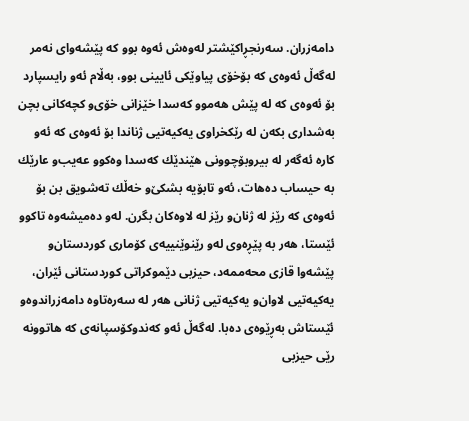دامه‌زران. سه‌رنجڕاكێشتر له‌وه‌ش ئه‌وه‌ بوو كه‌ پێشه‌وای‌ نه‌مر له‌گه‌ڵ‌ ئه‌وه‌ی‌ كه‌ بۆخۆی‌ پیاوێكی‌ ئایینی‌ بوو، به‌ڵام ئه‌و رایسپارد بۆ ئه‌وه‌ی‌ كه‌ له‌ پێش هه‌موو كه‌سدا خێزانی‌ خۆی‌‌و كچه‌كانی‌ بچن به‌شداری بكه‌ن له‌ رێكخراوی‌ یه‌كیه‌تیی‌ ژناندا بۆ ئه‌وه‌ی‌ كه‌ ئه‌و كاره‌ ئه‌گه‌ر له‌ بیر‌وبۆچوونی‌ هێندێك كه‌سدا وه‌كوو عه‌یب‌و عارێك به‌ حیساب ده‌هات، ئه‌و تابۆیه‌ بشكێ‌‌و خه‌ڵك ته‌شویق بن بۆ ئه‌وه‌ی‌ كه‌ رێز له‌ ژنان‌و رێز له‌ لاوه‌كان بگرن. له‌و ده‌میشه‌وه‌ تاكوو ئێستا، هه‌ر به‌ پێڕه‌وی‌ له‌و رێنوێنییه‌ی‌ كۆماری‌ كوردستان‌و پێشه‌وا قازی‌ محه‌ممه‌د، حیزبی‌ دێموكراتی‌ كوردستانی‌ ئێران، یه‌كیه‌تیی‌ لاوان‌و یه‌كیه‌تیی‌ ژنانی‌ هه‌ر له‌ سه‌ره‌تاوه‌ دامه‌زراندوه‌‌و ئێستاش به‌ڕێوه‌ی‌ ده‌با. له‌گه‌ڵ‌ ئه‌و كه‌ند‌وكۆسپانه‌ی‌ كه‌ هاتوونه‌ رێی‌ حیزبی‌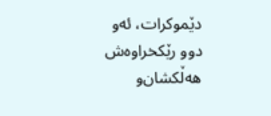دێموكرات، ئه‌و دوو رێكخراوه‌ش هه‌ڵكشان‌و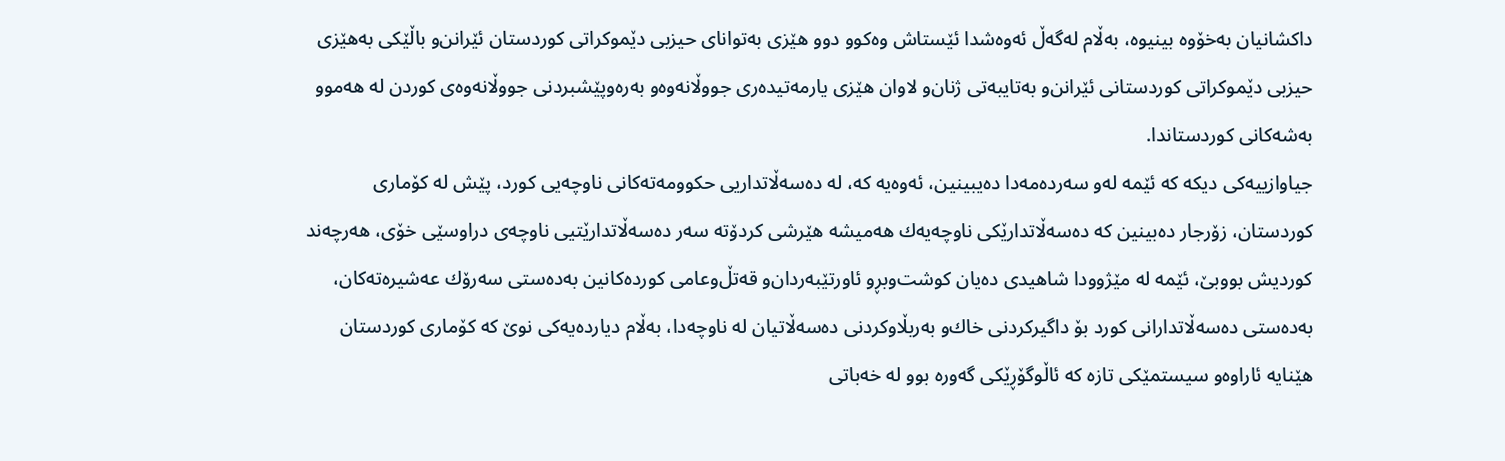داكشانیان به‌خۆوه‌ بینیوه‌، به‌ڵام له‌گه‌ڵ‌ ئه‌وه‌شدا ئێستاش وه‌كوو دوو هێزی‌ به‌توانای‌ حیزبی‌ دێموكراتی‌ كوردستان ئێرانن‌و باڵێكی‌ به‌هێزی‌ حیزبی‌ دێموكراتی‌ كوردستانی‌ ئێرانن‌و به‌تایبه‌تی‌ ژنان‌و لاوان هێزی‌ یارمه‌تیده‌ری‌ جووڵانه‌وه‌‌و به‌ره‌وپێشبردنی‌ جووڵانه‌وه‌ی‌ كوردن له‌ هه‌موو به‌شه‌كانی‌ كوردستاندا.
جیاوازییه‌كی‌ دیكه‌ كه‌ ئێمه‌ له‌و سه‌رده‌مه‌دا ده‌یبینین، ئه‌وه‌یه‌ كه‌، له‌ ده‌سه‌ڵاتداریی‌ حكوومه‌ته‌كانی‌ ناوچه‌یی‌ كورد، پێش له‌ كۆماری‌ كوردستان، زۆرجار ده‌بینین كه‌ ده‌سه‌ڵاتدارێكی‌ ناوچه‌یه‌ك هه‌میشه‌ هێرشی‌ كردۆته‌ سه‌ر ده‌سه‌ڵاتدارێتیی‌ ناوچه‌ی‌ دراوسێی‌ خۆی‌، هه‌رچه‌ند كوردیش بووبێ‌، ئێمه‌ له‌ مێژوودا شاهیدی‌ ده‌یان كوشت‌وبڕ‌و ئاورتێبه‌ردان‌و قه‌تڵ‌‌وعامی‌ كورده‌كانین به‌ده‌ستی‌ سه‌رۆك عه‌شیره‌ته‌كان، به‌ده‌ستی‌ ده‌سه‌ڵاتدارانی‌ كورد بۆ داگیركردنی‌ خاك‌و به‌ربڵاوكردنی‌ ده‌سه‌ڵاتیان له‌ ناوچه‌دا، به‌ڵام دیارده‌یه‌كی‌ نوێ‌ كه‌ كۆماری‌ كوردستان هێنایه‌ ئاراوه‌‌و سیستمێكی‌ تازه‌ كه‌ ئاڵوگۆڕێكی‌ گه‌وره‌ بوو له‌ خه‌باتی‌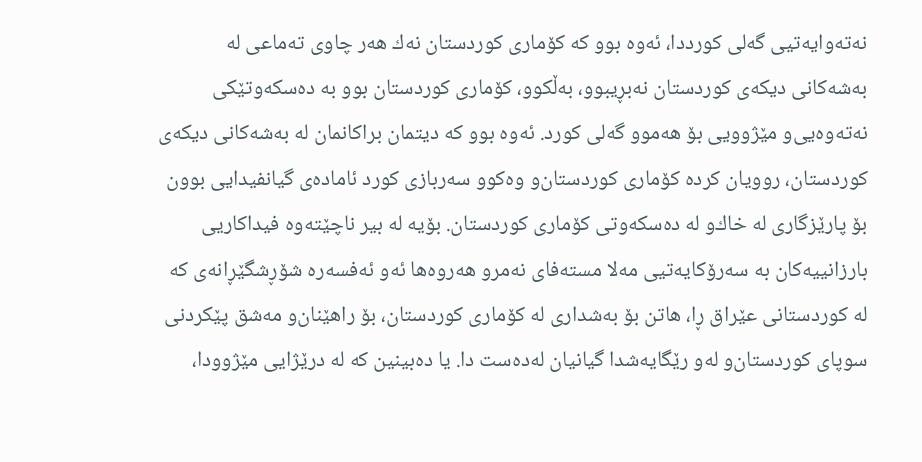نه‌ته‌وایه‌تیی‌ گه‌لی‌ كورددا، ئه‌وه‌ بوو كه‌ كۆماری‌ كوردستان نه‌ك هه‌ر چاوی‌ ته‌ماعی‌ له‌ به‌شه‌كانی‌ دیكه‌ی‌ كوردستان نه‌بڕیبوو، به‌ڵكوو، كۆماری‌ كوردستان بوو به‌ ده‌سكه‌وتێكی‌ نه‌ته‌وه‌یی‌‌و مێژوویی‌ بۆ هه‌موو گه‌لی‌ كورد. ئه‌وه‌ بوو كه‌ دیتمان براكانمان له‌ به‌شه‌كانی‌ دیكه‌ی‌ كوردستان، روویان كرده‌ كۆماری‌ كوردستان‌و وه‌كوو سه‌ربازی‌ كورد ئاماده‌ی‌ گیانفیدایی‌ بوون بۆ پارێزگاری‌ له‌ خاك‌و له‌ ده‌سكه‌وتی‌ كۆماری‌ كوردستان. بۆیه‌ له‌ بیر ناچێته‌وه‌ فیداكاریی‌ بارزانییه‌كان به‌ سه‌رۆكایه‌تیی‌ مه‌لا مسته‌فای‌ نه‌مر‌و هه‌روه‌ها ئه‌و ئه‌فسه‌ره‌ شۆڕشگێڕانه‌ی‌ كه‌ له‌ كوردستانی‌ عێراق ڕا، هاتن بۆ به‌شداری‌ له‌ كۆماری‌ كوردستان، بۆ راهێنان‌و مه‌شق پێكردنی‌ سوپای‌ كوردستان‌و له‌و رێگایه‌شدا گیانیان له‌ده‌ست دا. یا ده‌بینین كه‌ له‌ درێژایی‌ مێژوودا،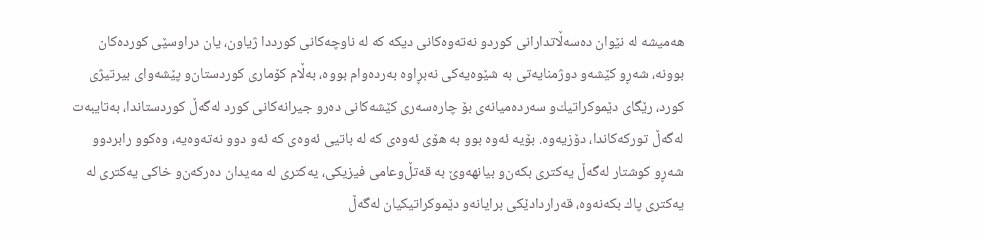هه‌میشه‌ له‌ نێوان ده‌سه‌ڵاتدارانی‌ كورد‌و نه‌ته‌وه‌كانی‌ دیكه‌ كه‌ له‌ ناوچه‌كانی‌ كورددا ژیاون، یان دراوسێی‌ كورده‌كان بوونه‌، شه‌ڕ‌و كێشه‌‌و دوژمنایه‌تی‌ به‌ شێوه‌یه‌كی‌ نه‌بڕاوه‌ به‌رده‌وام بووه‌، به‌ڵام كۆماری‌ كوردستان‌و پێشه‌وای‌ بیرتیژی‌ كورد، رێگای‌ دێموكراتیك‌و سه‌رده‌میانه‌ی‌ بۆ چاره‌سه‌ری‌ كێشه‌كانی‌ ده‌ر‌و جیرانه‌كانی‌ كورد له‌گه‌ڵ‌ كوردستاندا، به‌تایبه‌ت له‌گه‌ڵ‌ توركه‌كاندا، دۆزیه‌وه‌. بۆیه‌ ئه‌وه‌ بوو به‌ هۆی‌ ئه‌وه‌ی‌ كه‌ له‌ باتیی‌ ئه‌وه‌ی‌ كه‌ ئه‌و دوو نه‌ته‌وه‌یه‌، وه‌كوو رابردوو شه‌ڕ‌و كوشتار له‌گه‌ڵ‌ یه‌كتری‌ بكه‌ن‌و بیانهه‌وێ‌ به‌ قه‌تڵ‌‌وعامی‌ فیزیكی‌، یه‌كتری‌ له‌ مه‌یدان ده‌ركه‌ن‌و خاكی‌ یه‌كتری‌ له‌ یه‌كتری‌ پاك بكه‌نه‌وه‌، قه‌راردادێكی‌ برایانه‌‌و دێموكراتیكیان له‌گه‌ڵ‌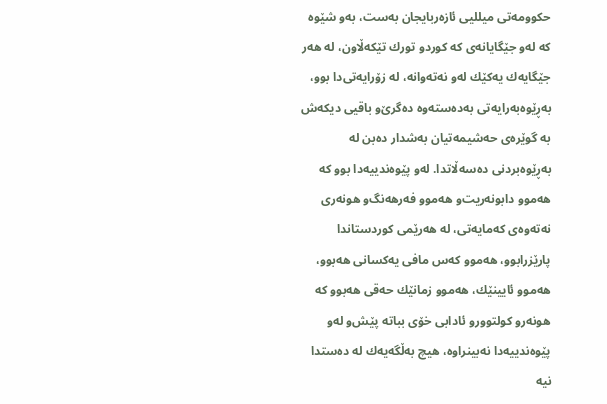حكوومه‌تی‌ میللیی‌ ئازه‌ربایجان به‌ست، به‌و شێوه‌ كه‌ له‌و جێگایانه‌ی‌ كه‌ كورد‌و تورك تێكه‌ڵاون، له‌ هه‌ر جێگایه‌ك یه‌كێك له‌و نه‌ته‌وانه‌، له‌ زۆرایه‌تی‌دا بوو، به‌ڕێوه‌به‌رایه‌تی‌ به‌ده‌سته‌وه‌ ده‌گرێ‌‌و باقیی‌ دیكه‌ش به‌ گوێره‌ی‌ حه‌شیمه‌تیان به‌شدار ده‌بن له‌ به‌ڕێوه‌بردنی‌ ده‌سه‌ڵاتدا. له‌و پێوه‌ندییه‌دا بوو كه‌ هه‌موو دابونه‌ریت‌و هه‌موو فه‌رهه‌نگ‌و هونه‌ری‌ نه‌ته‌وه‌ی‌ كه‌مایه‌تی‌، له‌ هه‌رێمی‌ كوردستاندا پارێزرابوو، هه‌موو كه‌س مافی‌ یه‌كسانی‌ هه‌بوو، هه‌موو ئایینێك، هه‌موو زمانێك حه‌قی‌ هه‌بوو كه‌ هونه‌ر‌و كولتوور‌و ئادابی‌ خۆی‌ بباته‌ پێش‌و له‌و پێوه‌ندییه‌دا نه‌بینراوه‌، هیچ به‌ڵگه‌یه‌ك له‌ ده‌ستدا نیه‌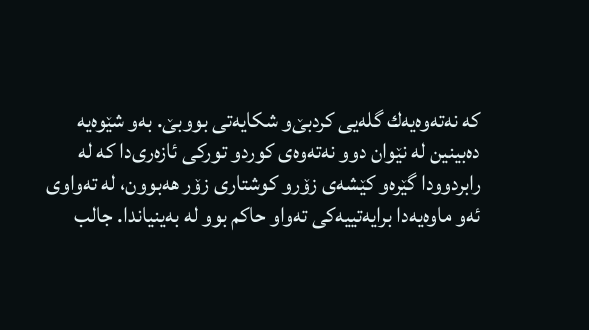كه‌ نه‌ته‌وه‌یه‌ك گله‌یی‌ كردبێ‌‌و شكایه‌تی‌ بووبێ‌. به‌و شێوه‌یه‌ ده‌بینین له‌ نێوان دوو نه‌ته‌وه‌ی‌ كورد‌و توركی‌ ئازه‌ری‌دا كه‌ له‌ رابردوودا گێره‌‌و كێشه‌ی‌ زۆر‌و كوشتاری‌ زۆر هه‌بوون، له‌ ته‌واوی‌ ئه‌و ماوه‌یه‌دا برایه‌تییه‌كی‌ ته‌واو حاكم بوو له‌ به‌ینیاندا. جالب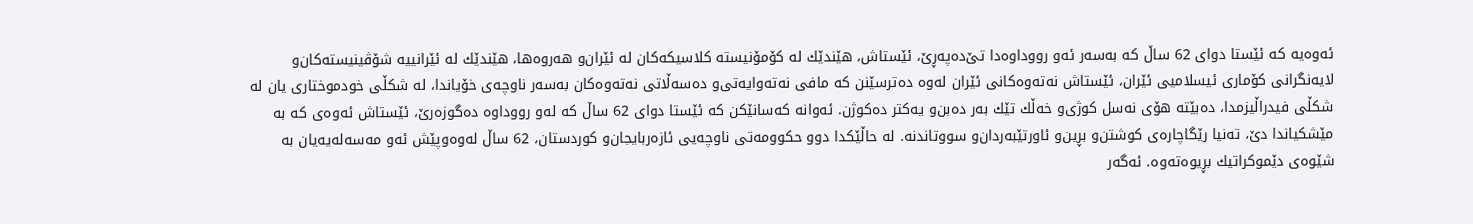ئه‌وه‌یه‌ كه‌ ئێستا دوای‌ 62 ساڵ‌ كه‌ به‌سه‌ر ئه‌و رووداوه‌دا تێ‌ده‌په‌ڕێ‌، ئێستاش، هێندێك له‌ كۆمۆنیسته‌ كلاسیكه‌كان له‌ ئێران‌و هه‌روه‌ها، هێندێك له‌ ئێرانییه‌ شۆڤینیسته‌كان‌و لایه‌نگرانی‌ كۆماری‌ ئیسلامیی‌ ئێران، ئێستاش نه‌ته‌وه‌كانی‌ ئێران له‌وه‌ ده‌ترسێنن كه‌ مافی‌ نه‌ته‌وایه‌تی‌‌و ده‌سه‌ڵاتی‌ نه‌ته‌وه‌كان به‌سه‌ر ناوچه‌ی‌ خۆیاندا، له‌ شكڵی‌ خودموختاری‌ یان له‌ شكڵی‌ فیدراڵیزمدا، ده‌بێته‌ هۆی‌ نه‌سل كوژی‌‌و خه‌ڵك تێك به‌ر ده‌بن‌و یه‌كتر ده‌كوژن. ئه‌وانه‌ كه‌سانێكن كه‌ ئێستا دوای‌ 62 ساڵ‌ كه‌ له‌و رووداوه‌ ده‌گوزه‌رێ‌، ئێستاش ئه‌وه‌ی‌ كه‌ به‌ مێشكیاندا دێ‌، ته‌نیا رێگاچاره‌ی‌ كوشتن‌و بڕین‌و ئاورتێبه‌ردان‌و سووتاندنه‌. له‌ حاڵێكدا دوو حكوومه‌تی‌ ناوچه‌یی‌ ئازه‌ربایجان‌و كوردستان، 62 ساڵ‌ له‌وه‌وپێش ئه‌و مه‌سه‌له‌یه‌یان به‌ شێوه‌ی‌ دێموكراتیك بڕیوه‌ته‌وه‌. ئه‌گه‌ر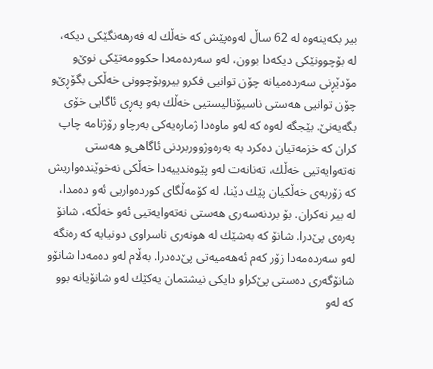بیر بكه‌ینه‌وه‌ له‌ 62 ساڵ‌ له‌وه‌پێش كه‌ خه‌ڵك له‌ فه‌رهه‌نگێكی‌ دیكه‌، له‌ بۆچوونێكی‌ دیكه‌دا بوون، له‌و سه‌رده‌مه‌دا حكوومه‌تێكی‌ نوێ‌‌و مۆدێڕنی‌ سه‌رده‌میانه‌ چۆن توانیی‌ فكر‌و بیر‌وبۆچوونی‌ خه‌ڵكی‌ بگۆڕێ‌‌و چۆن توانیی‌ هه‌ستی‌ ناسیۆنالیستیی‌ خه‌ڵك به‌و په‌ڕی‌ ئاگایی‌ خۆی‌ بگه‌یه‌نێ‌. بێجگه‌ له‌وه‌ كه‌ له‌و ماوه‌دا ژماره‌یه‌كی‌ به‌رچاو رۆژنامه‌ چاپ كران كه‌ خزمه‌تیان ده‌كرد به‌ به‌ره‌وژووربردنی‌ ئاگاهی‌‌و هه‌ستی‌ نه‌ته‌وایه‌تیی‌ خه‌ڵك، ته‌نانه‌ت له‌و پێوه‌ندییه‌دا خه‌ڵكی‌ نه‌خوێنده‌واریش كه‌ زۆربه‌ی‌ خه‌ڵكیان پێك دێنا، له‌ كۆمه‌ڵگای‌ كورده‌واریی‌ ئه‌و ده‌مدا، له‌ بیر نه‌كران. بۆ بردنه‌سه‌ری‌ هه‌ستی‌ نه‌ته‌وایه‌تیی‌ ئه‌و خه‌ڵكه‌، شانۆ په‌ره‌ی‌ پێ‌درا. شانۆ كه‌ به‌شێك له‌ هونه‌ری‌ ناسراوی‌ دونیایه‌ كه‌ ره‌نگه‌ له‌و سه‌رده‌مه‌دا زۆر كه‌م ئه‌هه‌میه‌تی‌ پێ‌ده‌درا. به‌ڵام له‌و ده‌مه‌دا شانۆ‌و شانۆگه‌ری‌ ده‌ستی‌ پێ‌كرا‌و دایكی‌ نیشتمان یه‌كێك له‌و شانۆیانه‌ بوو كه‌ له‌و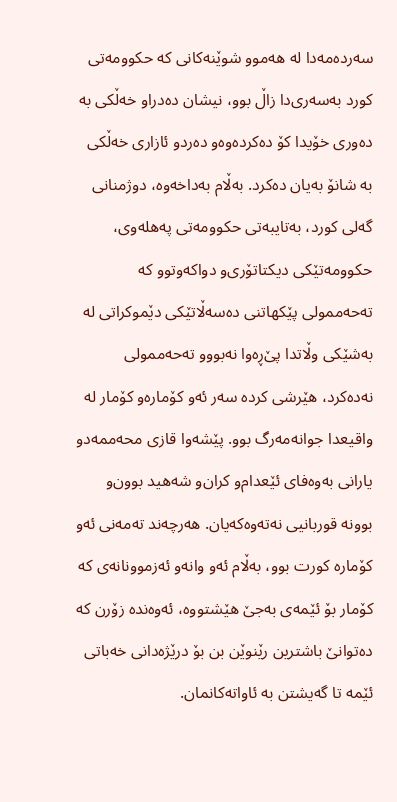سه‌رده‌مه‌دا له‌ هه‌موو شوێنه‌كانی‌ كه‌ حكوومه‌تی‌ كورد به‌سه‌ری‌دا زاڵ‌ بوو، نیشان ده‌درا‌و خه‌ڵكی‌ به‌ ده‌وری‌ خۆیدا كۆ ده‌كرده‌وه‌‌و ده‌رد‌و ئازاری‌ خه‌ڵكی‌ به‌ شانۆ به‌یان ده‌كرد. به‌ڵام به‌داخه‌وه‌، دوژمنانی‌ گه‌لی‌ كورد، به‌تایبه‌تی‌ حكوومه‌تی‌ په‌هله‌وی‌، حكوومه‌تێكی‌ دیكتاتۆری‌‌و دواكه‌وتوو كه‌ ته‌حه‌ممولی‌ پێكهاتنی‌ ده‌سه‌ڵاتێكی‌ دێموكراتی‌ له‌ به‌شێكی‌ وڵاتدا پێ‌ڕه‌وا نه‌بوو‌و ته‌حه‌ممولی‌ نه‌ده‌كرد، هێرشی‌ كرده‌ سه‌ر ئه‌و كۆماره‌‌و كۆمار له‌ واقیعدا جوانه‌مه‌رگ بوو. پێشه‌وا قازی‌ محه‌ممه‌د‌و یارانی‌ به‌وه‌فای‌ ئێعدام‌و كران‌و شه‌هید بوون‌و بوونه‌ قوربانیی‌ نه‌ته‌وه‌كه‌یان. هه‌رچه‌ند ته‌مه‌نی‌ ئه‌و كۆماره‌ كورت بوو، به‌ڵام ئه‌و وانه‌‌و ئه‌زموونانه‌ی‌ كه‌ كۆمار بۆ ئێمه‌ی‌ به‌جێ‌ هێشتووه‌، ئه‌وه‌نده‌ زۆرن كه‌ ده‌توانێ‌ باشترین رێنوێن بن بۆ درێژه‌دانی‌ خه‌باتی‌ ئێمه‌ تا گه‌یشتن به‌ ئاواته‌كانمان.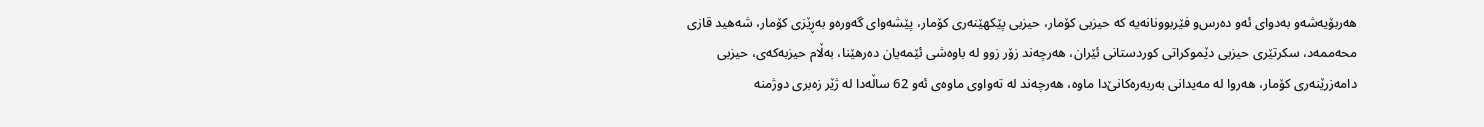هه‌ربۆیه‌شه‌‌و به‌دوای‌ ئه‌و ده‌رس‌و فێربوونانه‌یه‌ كه‌ حیزبی‌ كۆمار، حیزبی‌ پێكهێنه‌ری‌ كۆمار، پێشه‌وای‌ گه‌وره‌‌و به‌ڕێزی‌ كۆمار، شه‌هید قازی‌ محه‌ممه‌د، سكرتێری‌ حیزبی‌ دێموكراتی‌ كوردستانی‌ ئێران، هه‌رچه‌ند زۆر زوو له‌ باوه‌شی‌ ئێمه‌یان ده‌رهێنا، به‌ڵام حیزبه‌كه‌ی‌، حیزبی‌ دامه‌زرێنه‌ری‌ كۆمار، هه‌روا له‌ مه‌یدانی‌ به‌ربه‌ره‌كانێ‌دا ماوه‌، هه‌رچه‌ند له‌ ته‌واوی‌ ماوه‌ی‌ ئه‌و 62 ساڵه‌دا له‌ ژێر زه‌بری‌ دوژمنه‌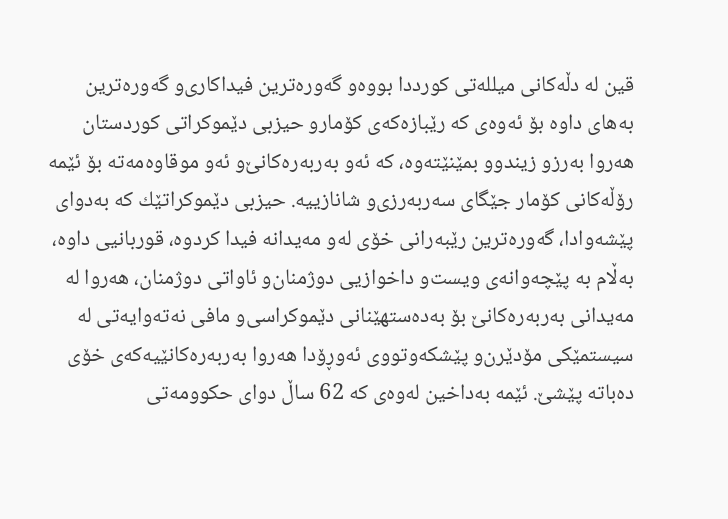قین له‌ دڵه‌كانی‌ میلله‌تی‌ كورددا بووه‌‌و گه‌وره‌ترین فیداكاری‌‌و گه‌وره‌ترین به‌های‌ داوه‌ بۆ ئه‌وه‌ی‌ كه‌ رێبازه‌كه‌ی‌ كۆمار‌و حیزبی‌ دێموكراتی‌ كوردستان هه‌روا به‌رز‌و زیندوو بمێنێته‌وه‌، كه‌ ئه‌و به‌ربه‌ره‌كانێ‌‌و ئه‌و موقاوه‌مه‌ته‌ بۆ ئێمه‌ رۆڵه‌كانی‌ كۆمار جێگای‌ سه‌ربه‌رزی‌‌و شانازییه‌. حیزبی‌ دێموكراتێك كه‌ به‌دوای‌ پێشه‌وادا، گه‌وره‌ترین رێبه‌رانی‌ خۆی‌ له‌و مه‌یدانه‌ فیدا كردوه‌، قوربانیی‌ داوه‌، به‌ڵام به‌ پێچه‌وانه‌ی‌ ویست‌و داخوازیی‌ دوژمنان‌و ئاواتی‌ دوژمنان، هه‌روا له‌ مه‌یدانی‌ به‌ربه‌ره‌كانێ‌ بۆ به‌ده‌ستهێنانی‌ دێموكراسی‌‌و مافی‌ نه‌ته‌وایه‌تی‌ له‌ سیستمێكی‌ مۆدێرن‌و پێشكه‌وتووی‌ ئه‌وڕۆدا هه‌روا به‌ربه‌ره‌كانێیه‌كه‌ی‌ خۆی‌ ده‌باته‌ پێشێ‌. ئێمه‌ به‌داخین له‌وه‌ی‌ كه‌ 62 ساڵ‌ دوای‌ حكوومه‌تی‌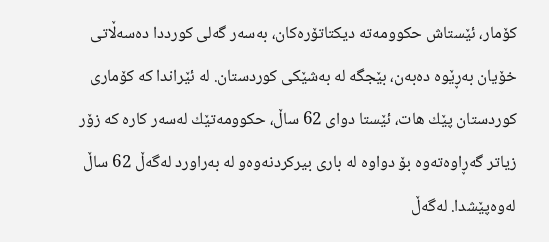كۆمار، ئێستاش حكوومه‌ته‌ دیكتاتۆره‌كان، به‌سه‌ر گه‌لی‌ كورددا ده‌سه‌ڵاتی‌ خۆیان به‌ڕێوه‌ ده‌به‌ن، بێجگه‌ له‌ به‌شێكی‌ كوردستان. له‌ ئێراندا كه‌ كۆماری‌ كوردستان پێك هات، ئێستا دوای‌ 62 ساڵ‌، حكوومه‌تێك له‌سه‌ر كاره‌ كه‌ زۆر زیاتر گه‌ڕاوه‌ته‌وه‌ بۆ دواوه‌ له‌ باری‌ بیركردنه‌وه‌‌و له‌ به‌راورد له‌گه‌ڵ‌ 62 ساڵ‌ له‌وه‌پێشدا. له‌گه‌ڵ‌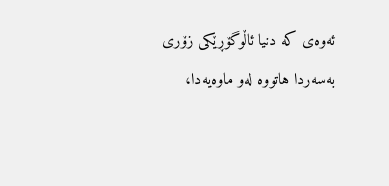ئه‌وه‌ی‌ كه‌ دنیا ئاڵوگۆڕێكی‌ زۆری‌ به‌سه‌ردا هاتووه‌ له‌و ماوه‌یه‌دا،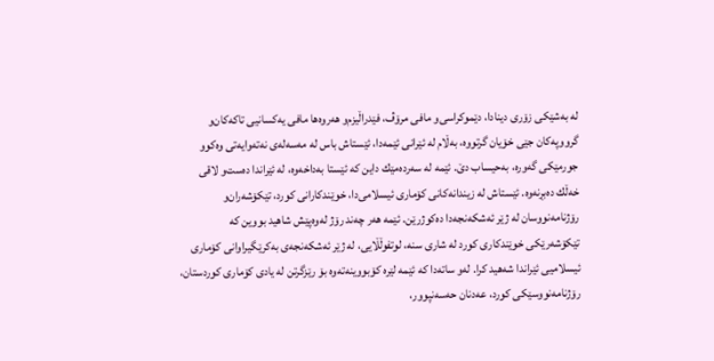له‌ به‌شێكی‌ زۆری‌ دینادا، دێموكراسی‌‌و مافی‌ مرۆڤ، فێدراڵیزم‌و هه‌روه‌ها مافی‌ یه‌كسانیی‌ تاكه‌كان‌و گرووپه‌كان جێی‌ خۆیان گرتووه‌، به‌ڵام له‌ ئێرانی‌ ئێمه‌دا، ئێستاش باس له‌ مه‌سه‌له‌ی‌ نه‌ته‌وایه‌تی‌ وه‌كوو جورمێكی‌ گه‌وره‌، به‌حیساب دێ‌. ئێمه‌ له‌ سه‌رده‌مێك داین كه‌ ئێستا به‌داخه‌وه‌، له‌ ئێراندا ده‌ست‌و لاقی‌ خه‌ڵك ده‌بڕنه‌وه‌. ئێستاش له‌ زیندانه‌كانی‌ كۆماری‌ ئیسلامی‌دا، خوێندكارانی‌ كورد، تێكۆشه‌ران‌و رۆژنامه‌نووسان له‌ ژێر ئه‌شكه‌نجه‌دا ده‌كوژرێن. ئێمه‌ هه‌ر چه‌ند رۆژ له‌وه‌پێش شاهید بووین كه‌ تێكۆشه‌رێكی‌ خوێندكاری‌ كورد له‌ شاری‌ سنه‌، لوتفوڵڵایی‌، له‌ ژێر ئه‌شكه‌نجه‌ی‌ به‌كرێگیراوانی‌ كۆماری‌ ئیسلامیی‌ ئێراندا شه‌هید كرا. له‌و ساته‌دا كه‌ ئێمه‌ لێره‌ كۆبووینه‌ته‌وه‌ بۆ رێزگرتن له‌ یادی‌ كۆماری‌ كوردستان، رۆژنامه‌نووسێكی‌ كورد، عه‌دنان حه‌سه‌نپوور،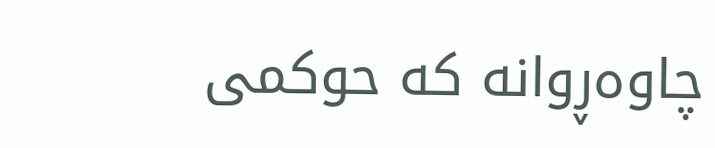چاوه‌ڕوانه‌ كه‌ حوكمی‌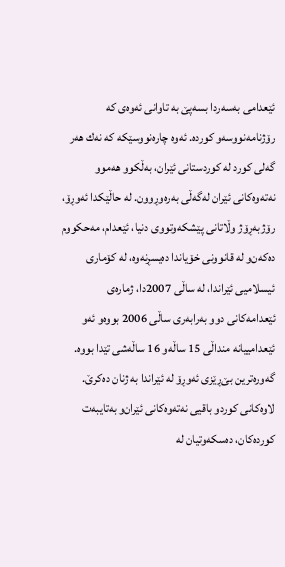ئێعدامی‌ به‌سه‌ردا بسه‌پێ‌ به‌ تاوانی‌ ئه‌وه‌ی‌ كه‌ رۆژنامه‌نووسه‌‌و كورده‌. ئه‌وه‌ چاره‌نووسێكه‌ كه‌ نه‌ك هه‌ر گه‌لی‌ كورد له‌ كوردستانی‌ ئێران، به‌ڵكوو هه‌موو نه‌ته‌وه‌كانی‌ ئێران له‌گه‌ڵی‌ به‌ره‌وڕوون. له‌ حاڵێكدا ئه‌وڕۆ، رۆژبه‌ڕۆژ وڵاتانی‌ پێشكه‌وتووی‌ دنیا، ئێعدام، مه‌حكووم ده‌كه‌ن‌و له‌ قانوونی‌ خۆیاندا ده‌یسڕنه‌وه‌، له‌ كۆماری‌ ئیسلامیی‌ ئێراندا، له‌ ساڵی‌ 2007دا، ژماره‌ی‌ ئێعدامه‌كانی‌ دوو به‌رابه‌ری‌ ساڵی‌ 2006 بووه‌‌و ئه‌و ئێعدامییانه‌ منداڵی‌ 15 ساڵه‌‌و 16 ساڵه‌شی‌ تێدا بووه‌. گه‌وره‌ترین بێ‌ڕێزی‌ ئه‌وڕۆ له‌ ئێراندا به‌ ژنان ده‌كرێ‌. لاوه‌كانی‌ كورد‌و باقیی‌ نه‌ته‌وه‌كانی‌ ئێران‌و به‌تایبه‌ت كورده‌كان، ده‌سكه‌وتیان له‌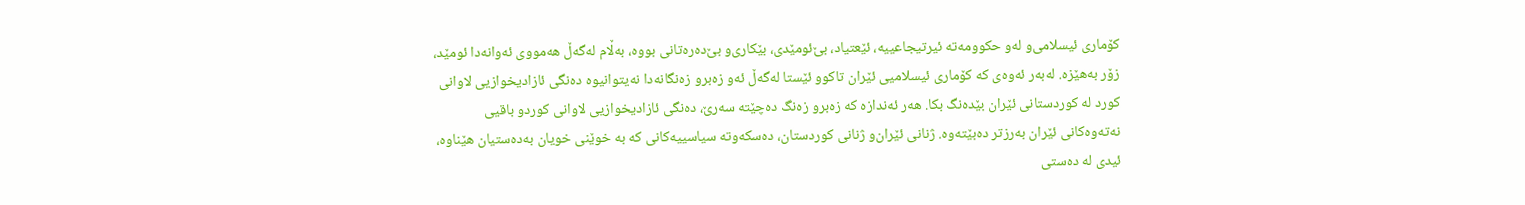كۆماری‌ ئیسلامی‌‌و له‌و حكوومه‌ته‌ ئیرتیجاعییه‌، ئێعتیاد، بێ‌ئومێدی‌، بێكاری‌‌و بێ‌ده‌ره‌تانی‌ بووه‌، به‌ڵام له‌گه‌ڵ‌ هه‌مووی‌ ئه‌وانه‌دا ئومێد، زۆر به‌هێزه‌. له‌به‌ر ئه‌وه‌ی‌ كه‌ كۆماری‌ ئیسلامیی‌ ئێران تاكوو ئێستا له‌گه‌ڵ‌ ئه‌و زه‌بر‌و زه‌نگانه‌دا نه‌یتوانیوه‌ ده‌نگی‌ ئازادیخوازیی‌ لاوانی‌ كورد له‌ كوردستانی‌ ئێران بێده‌نگ بكا. هه‌ر ئه‌ندازه‌ كه‌ زه‌بر‌و زه‌نگ ده‌چێته‌ سه‌رێ‌، ده‌نگی‌ ئازادیخوازیی‌ لاوانی‌ كورد‌و باقیی‌ نه‌ته‌وه‌كانی‌ ئێران به‌رزتر ده‌بێته‌وه‌. ژنانی‌ ئێران‌و ژنانی‌ كوردستان، ده‌سكه‌وته‌ سیاسییه‌كانی‌ كه‌ به‌ خوێنی‌ خویان به‌ده‌ستیان هێناوه‌، ئیدی‌ له‌ ده‌ستی‌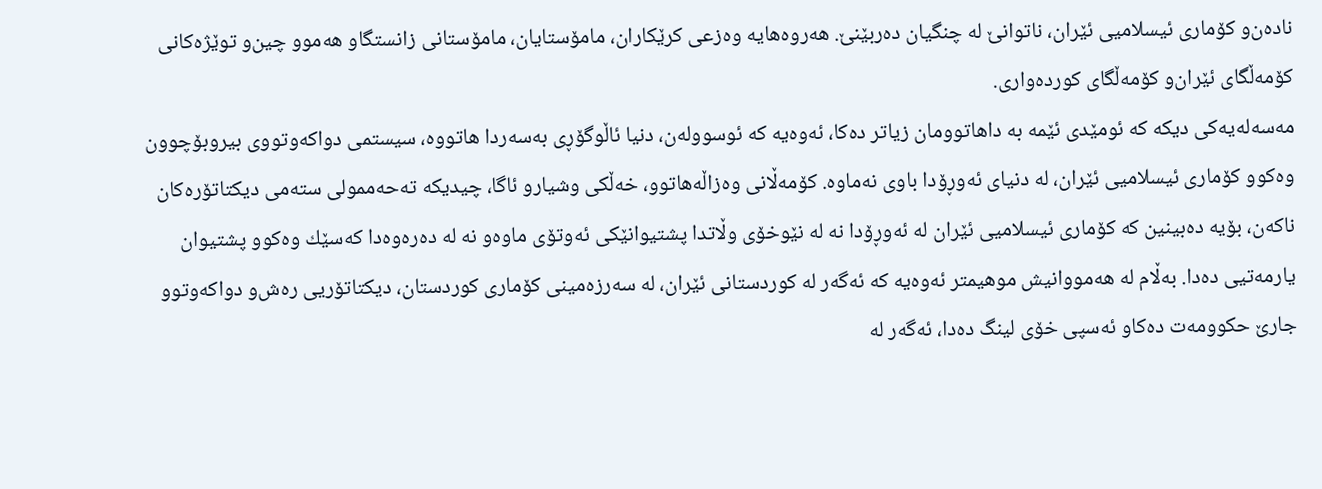ناده‌ن‌و كۆماری‌ ئیسلامیی‌ ئێران، ناتوانێ‌ له‌ چنگیان ده‌ربێنێ‌. هه‌روه‌هایه‌ وه‌زعی‌ كرێكاران، مامۆستایان، مامۆستانی‌ زانستگا‌و هه‌موو چین‌و توێژه‌كانی‌ كۆمه‌ڵگای‌ ئێران‌و كۆمه‌ڵگای‌ كورده‌واری‌.
مه‌سه‌له‌یه‌كی‌ دیكه‌ كه‌ ئومێدی‌ ئێمه‌ به‌ داهاتوومان زیاتر ده‌كا، ئه‌وه‌یه‌ كه‌ ئوسووله‌ن، دنیا ئاڵوگۆڕی‌ به‌سه‌ردا هاتووه‌، سیستمی‌ دواكه‌وتووی‌ بیر‌وبۆچوون وه‌كوو كۆماری‌ ئیسلامیی‌ ئێران، له‌ دنیای‌ ئه‌وڕۆدا باوی‌ نه‌ماوه‌. كۆمه‌ڵانی‌ وه‌زاڵه‌هاتوو، خه‌ڵكی‌ وشیار‌و ئاگا، چیدیكه‌ ته‌حه‌ممولی‌ سته‌می‌ دیكتاتۆره‌كان ناكه‌ن، بۆیه‌ ده‌بینین كه‌ كۆماری‌ ئیسلامیی‌ ئێران له‌ ئه‌وڕۆدا نه‌ له‌ نێوخۆی‌ وڵاتدا پشتیوانێكی‌ ئه‌وتۆی‌ ماوه‌‌و نه‌ له‌ ده‌ره‌وه‌دا كه‌سێك وه‌كوو پشتیوان یارمه‌تیی‌ ده‌دا. به‌ڵام له‌ هه‌مووانیش موهیمتر ئه‌وه‌یه‌ كه‌ ئه‌گه‌ر له‌ كوردستانی‌ ئێران، له‌ سه‌رزه‌مینی‌ كۆماری‌ كوردستان، دیكتاتۆریی‌ ره‌ش‌و دواكه‌وتوو جارێ‌ حكوومه‌ت ده‌كا‌و ئه‌سپی‌ خۆی‌ لینگ ده‌دا، ئه‌گه‌ر له‌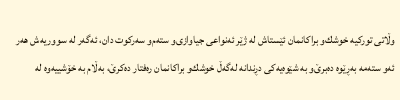وڵاتی‌ توركیه‌ خوشك‌و براكانمان ئێستاش له‌ ژێر ئه‌نواعی‌ جیاوازی‌‌و سته‌م‌و سه‌ركوت دان، ئه‌گه‌ر له‌ سووریه‌ش هه‌ر ئه‌و سته‌مه‌ به‌ڕێوه‌ ده‌برێ‌‌و به‌ شێوه‌یه‌كی‌ دڕندانه‌ له‌گه‌ڵ‌ خوشك‌و براكانمان ره‌فتار ده‌كرێ‌، به‌ڵام به‌ خۆشییه‌وه‌ له‌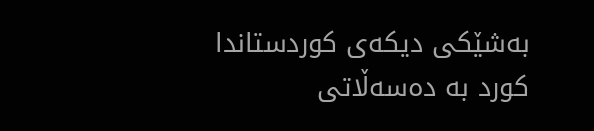به‌شێكی‌ دیكه‌ی‌ كوردستاندا كورد به‌ ده‌سه‌ڵاتی‌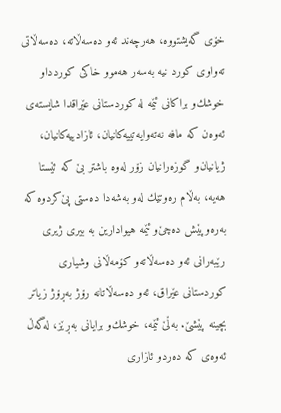خۆی‌ گه‌یشتووه‌، هه‌رچه‌ند ئه‌و ده‌سه‌ڵاته‌، ده‌سه‌ڵاتی‌ ته‌واوی‌ كورد نیه‌ به‌سه‌ر هه‌موو خاكی‌ كورددا‌و خوشك‌و براكانی‌ ئێمه‌ له‌ كوردستانی‌ عێراقدا شایسته‌ی‌ ئه‌وه‌ن كه‌ مافه‌ نه‌ته‌وایه‌تییه‌كانیان، ئازادییه‌كانیان، ژیانیان‌و گوزه‌رانیان زۆر له‌وه‌ باشتر بێ‌ كه‌ ئێستا هه‌یه‌، به‌ڵام ره‌وتێك له‌و به‌شه‌دا ده‌ستی‌ پێ‌كردوه‌ كه‌ به‌ره‌وپێش ده‌چێ‌‌و ئێمه‌ هیوادارین به‌ بیری‌ ژیری‌ رێبه‌رانی‌ ئه‌و ده‌سه‌ڵاته‌‌و كۆمه‌ڵانی‌ وشیاری‌ كوردستانی‌ عێراق، ئه‌و ده‌سه‌ڵاتانه‌ رۆژ به‌ڕۆژ زیاتر بچینه‌ پێشێ‌. به‌ڵێ‌ ئێمه‌، خوشك‌و برایانی‌ به‌ڕێز، له‌گه‌ڵ‌ ئه‌وه‌ی‌ كه‌ ده‌رد‌و ئازاری‌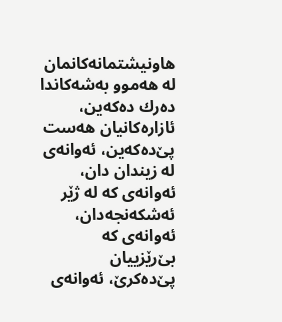هاونیشتمانه‌كانمان له‌ هه‌موو به‌شه‌كاندا ده‌رك ده‌كه‌ین، ئازاره‌كانیان هه‌ست پێ‌ده‌كه‌ین، ئه‌وانه‌ی‌ له‌ زیندان دان، ئه‌وانه‌ی‌ كه‌ له‌ ژێر ئه‌شكه‌نجه‌دان، ئه‌وانه‌ی‌ كه‌ بێ‌رێزییان پێ‌ده‌كرێ‌، ئه‌وانه‌ی‌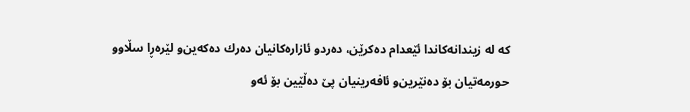كه‌ له‌ زیندانه‌كاندا ئێعدام ده‌كرێن، ده‌رد‌و ئازاره‌كانیان ده‌رك ده‌كه‌ین‌و لێره‌ڕا سڵاو‌و حورمه‌تیان بۆ ده‌نێرین‌و ئافه‌رینیان پێ‌ ده‌ڵێین بۆ ئه‌و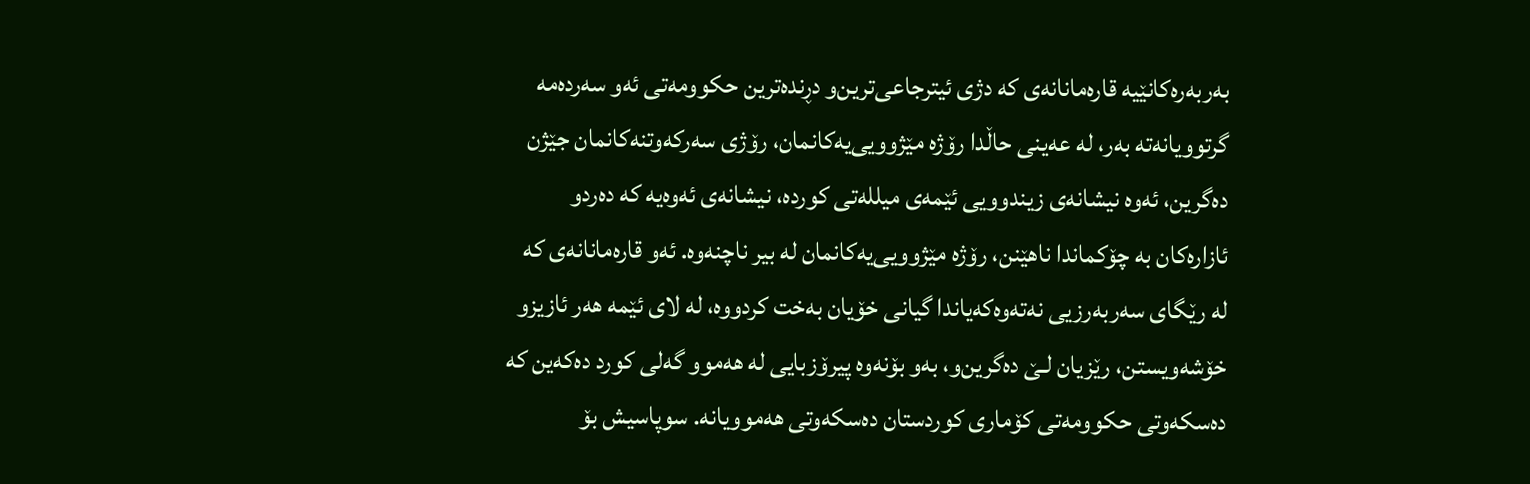به‌ربه‌ره‌كانێیه‌ قاره‌مانانه‌ی‌ كه‌ دژی‌ ئیترجاعی‌ترین‌و دڕنده‌ترین حكوومه‌تی‌ ئه‌و سه‌رده‌مه‌ گرتوویانه‌ته‌ به‌ر، له‌ عه‌ینی‌ حاڵدا رۆژه‌ مێژوویی‌یه‌كانمان، رۆژی‌ سه‌ركه‌وتنه‌كانمان جێژن ده‌گرین، ئه‌وه‌ نیشانه‌ی‌ زیندوویی‌ ئێمه‌ی‌ میلله‌تی‌ كورده‌، نیشانه‌ی‌ ئه‌وه‌یه‌ كه‌ ده‌رد‌و ئازاره‌كان به‌ چۆكماندا ناهێنن، رۆژه‌ مێژوویی‌یه‌كانمان له‌ بیر ناچنه‌وه‌. ئه‌و قاره‌مانانه‌ی‌ كه‌ له‌ رێگای‌ سه‌ربه‌رزیی‌ نه‌ته‌وه‌كه‌یاندا گیانی‌ خۆیان به‌خت كردووه‌، له‌ لای‌ ئێمه‌ هه‌ر ئازیز‌و خۆشه‌ویستن، رێزیان لـێ‌ ده‌گرین‌و، به‌و بۆنه‌وه‌ پیرۆزبایی‌ له‌ هه‌موو گه‌لی‌ كورد ده‌كه‌ین كه‌ ده‌سكه‌وتی‌ حكوومه‌تی‌ كۆماری‌ كوردستان ده‌سكه‌وتی‌ هه‌موویانه‌. سوپاسیش بۆ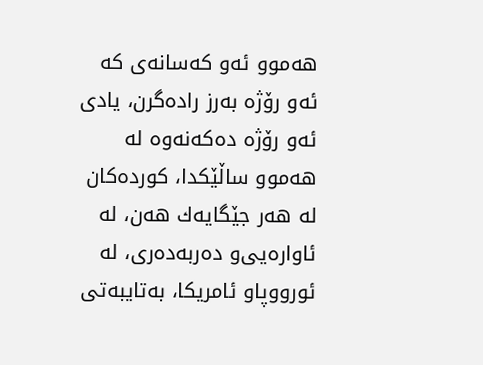هه‌موو ئه‌و كه‌سانه‌ی‌ كه‌ ئه‌و رۆژه‌ به‌رز راده‌گرن، یادی‌ ئه‌و رۆژه‌ ده‌كه‌نه‌وه‌ له‌ هه‌موو ساڵێكدا، كورده‌كان له‌ هه‌ر جێگایه‌ك هه‌ن، له‌ ئاواره‌یی‌‌و ده‌ربه‌ده‌ری‌، له‌ ئورووپا‌و ئامریكا، به‌تایبه‌تی‌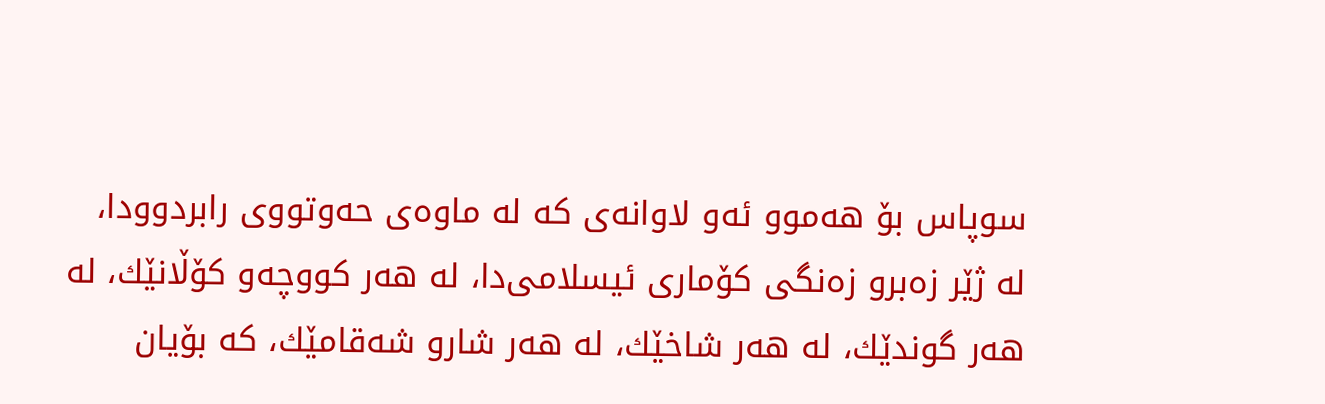سوپاس بۆ هه‌موو ئه‌و لاوانه‌ی‌ كه‌ له‌ ماوه‌ی‌ حه‌وتووی‌ رابردوودا، له‌ ژێر زه‌بر‌و زه‌نگی‌ كۆماری‌ ئیسلامی‌دا، له‌ هه‌ر كووچه‌‌و كۆڵانێك، له‌ هه‌ر گوندێك، له‌ هه‌ر شاخێك، له‌ هه‌ر شار‌و شه‌قامێك، كه‌ بۆیان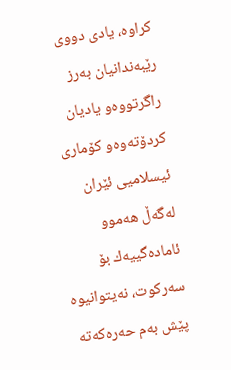كراوه‌، یادی‌ دووی‌ رێبه‌ندانیان به‌رز راگرتووه‌‌و یادیان كردۆته‌وه‌‌و كۆماری‌ ئیسلامیی‌ ئێران له‌گه‌ڵ‌ هه‌موو ئاماده‌گییه‌ك بۆ سه‌ركوت، نه‌یتوانیوه‌ پێش به‌م حه‌ره‌كه‌ته‌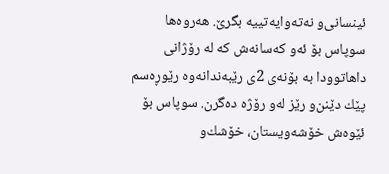ئینسانی‌‌و نه‌ته‌وایه‌تییه‌ بگرێ‌. هه‌روه‌ها سوپاس بۆ ئه‌و كه‌سانه‌ش كه‌ له‌ رۆژانی‌ داهاتوودا به‌ بۆنه‌ی‌ 2ی‌ رێبه‌ندانه‌وه‌ رێوڕه‌سم پێك دێنن‌و رێز له‌و رۆژه‌ ده‌گرن. سوپاس بۆ ئێوه‌ش خۆشه‌ویستان، خۆشك‌و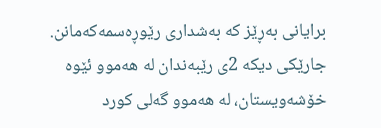برایانی‌ به‌ڕێز كه‌ به‌شداری‌ رێوڕه‌سمه‌كه‌مانن. جارێكی‌ دیكه‌ 2ی‌ رێبه‌ندان له‌ هه‌موو ئێوه‌ خۆشه‌ویستان، له‌ هه‌موو گه‌لی‌ كورد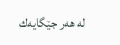له‌ هه‌ر جێگایه‌ك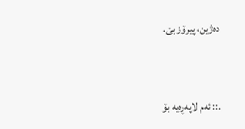ده‌ژین، پیرۆز بێ‌.



.:: ئه‌م لاپه‌ڕه‌یه بۆ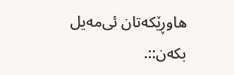هاوڕێکه‌تان ئی‌مه‌یل بکه‌ن::.